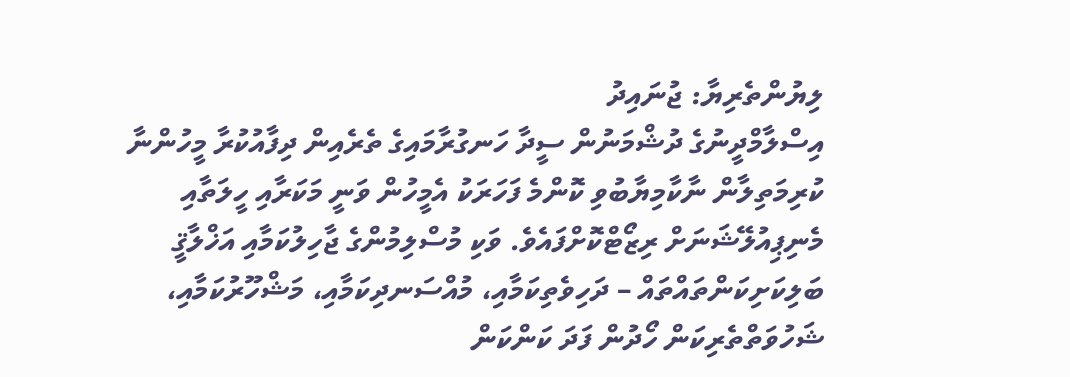ލިޔުންތެރިޔާ: ޖުނައިދު
އިސްލާމްދީނުގެ ދުޝްމަނުން ސީދާ ހަނގުރާމައިގެ ތެރެއިން ދިފާއުކުރާ މީހުންނާ ކުރިމަތިލާން ނާކާމިޔާބުވި ކޮންމެ ފަހަރަކު އެމީހުން ވަނީ މަކަރާއި ހީލަތާއި މެނިޕިއުލޭޝަނަށް ރިޒޯޓްކޮށްފައެވެ. ވަކި މުސްލިމުންގެ ޖާހިލުކަމާއި އަޚްލާޤީ ބަލިކަށިކަންތައްތައް – ދަހިވެތިކަމާއި، މުއްސަނދިކަމާއި، މަޝްހޫރުކަމާއި، ޝަހުވަތްތެރިކަން ހޯދުން ފަދަ ކަންކަން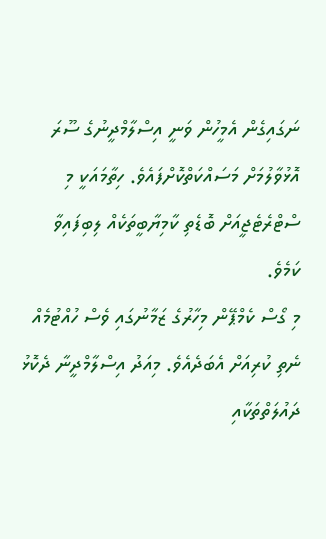ނަގައިގެން އެމީހުން ވަނީ އިސްލާމްދީނުގެ ސޫރަ އޮޅުވާލުމަށް މަސައްކަތްކޮށްފައެވެ. ހިތާމައަކީ މި ސްޓްރެޓެޖީއަށް ބޮޑެތި ކާމިޔާބީތަކެއް ލިބިފައިވާ ކަމެވެ.
މި ގޯސް ކެމްޕޭން މިހާރުގެ ޒަމާނުގައި ވެސް ހުއްޓުމެއް ނެތި ކުރިއަށް އެބަދެއެވެ. މިއަދު އިސްލާމްދީނާ ދެކޮޅު ދައުލަތްތަކާއި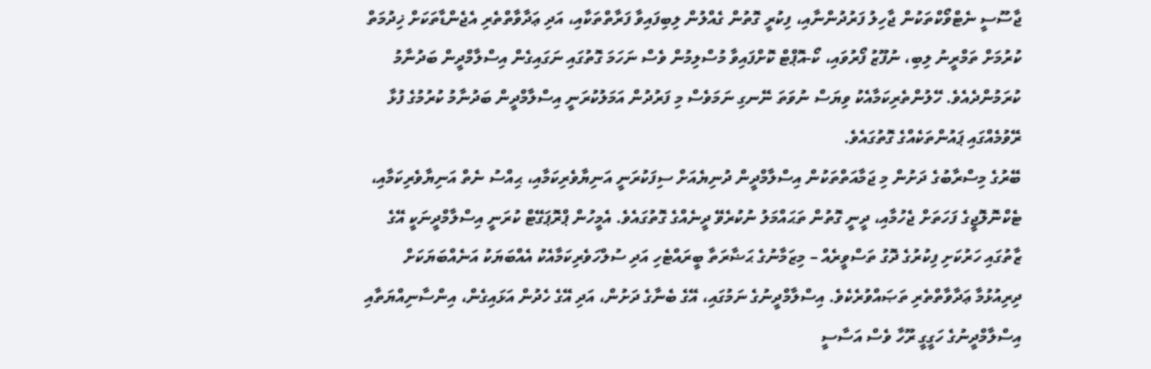ޖާސޫސީ ނެޓްވޯކްތަކުން ޖާހިލު ފަރުދުންނާއި، ފިކުރީ ގޮތުން ގެއްލުން ލިބިފައިވާ ފަރާތްތަކާއި، އަދި ޢަދާވާތްތެރި އެޖެންޑާތަކަށް ޚިދުމަތް ކުރުމަށް ތަމްރީނު ލިބި، ނުފޫޒު ފޯރުވައި، ކޯ-އޮޕްޓް ކޮށްފައިވާ މުސްލިމުން ވެސް ނަހަމަ ގޮތުގައި ނަގައިގެން އިސްލާމްދީން ބަދުނާމު ކުރަމުންދެއެވެ. ހޭލުންތެރިކަމާއެކު ވިޔަސް ނުވަތަ ނޭނގި ނަމަވެސް މި ފަރުދުން އަމަލުކުރަނީ އިސްލާމްދީން ބަދުނާމު ކުރުމުގެ ފުޅާ ރޭވުމެއްގައި ޕައުންތަކެއްގެ ގޮތުގައެވެ.
ބޭރުގެ މިސްރާބުގެ ދަށުން މި ޖަމާއަތްތަކުން އިސްލާމްދީން ދުނިޔެއަށް ސިފަކުރަނީ އަނިޔާވެރިކަމާއި، ޙިއްސު ނެތް އަނިޔާވެރިކަމާއި، ޓެކްނޮލޮޖީގެ ފަހަތަށް ޖެހުމާއި، ދީނީ ގޮތުން ތަޙައްމަލު ނުކުރެވޭ ދީނެއްގެ ގޮތުގައެވެ. އެމީހުން ޕްރޮޕަގޭޓް ކުރަނީ އިސްލާމްދީނަކީ އޭގެ ޒާތުގައި ހަރުކަށި ފިކުރުގެ ދޮގު ތަސްވީރެއް – މިޒަމާނުގެ ޙަޟާރަތާ ބީރައްޓެހި އަދި ސުލްހަވެރިކަމާއެކު އެއްބަޔަކު އަނެއްބަޔަކަށް ދިރިއުޅުމާ ޢަދާވާތްތެރި ތަޞައްވުރެކެވެ. އިސްލާމްދީނުގެ ނަމުގައި، އޭގެ ބެނާގެ ދަށުން، އަދި އޭގެ ހެދުން އަޅައިގެން، އިންސާނިއްޔަތާއި އިސްލާމްދީނުގެ ހަގީގީ ރޫހާ ވެސް އަސާސީ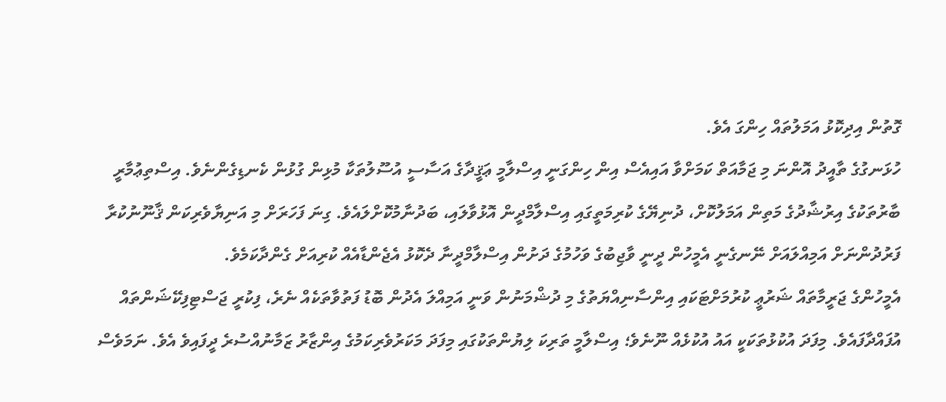ގޮތުން އިދިކޮޅު އަމަލުތައް ހިންގަ އެވެ.
ހުޅަނގުގެ ތާއީދު އޮންނަ މި ޖަމާއަތް ކަމަށްވާ އައިއެސް އިން ހިންގަނީ އިސްލާމީ ޢަޤީދާގެ އަސާސީ އުސޫލުތަކާ މުޅިން ގުޅުން ކެނޑިގެންނެވެ. އިސްތިޢުމާރީ ބާރުތަކުގެ އިރުޝާދުގެ މަތިން އަމަލުކޮށް، ދުނިޔޭގެ ކުރިމަތީގައި އިސްލާމްދީން އޮޅުވާލައި، ބަދުނާމުކޮށްލައެވެ. ގިނަ ފަހަރަށް މި އަނިޔާވެރިކަން ޤާނޫނުކުރާ ފަރުދުންނަށް އަމިއްލައަށް ނޭނގެނީ އެމީހުން ދީނީ ވާޖިބުގެ ވަހުމުގެ ދަށުން އިސްލާމްދީނާ ދެކޮޅު އެޖެންޑާއެއް ކުރިއަށް ގެންދާކަމެވެ.
އެމީހުންގެ ޖަރީމާތައް ޝަރުޢީ ކުރުމަށްޓަކައި އިންސާނިއްޔަތުގެ މި ދުޝްމަނުން ވަނީ އަމިއްލަ އެދުން ބޮޑު ފަތުވާތަކެއް ނެރެ، ފިކުރީ ޖަސްޓިފިކޭޝަންތައް އުފައްދާފައެވެ. މިފަދަ އުކުޅުތަކަކީ އައު އުކުޅެއް ނޫނެވެ؛ އިސްލާމީ ތަރިކަ ލިޔުންތަކުގައި މިފަދަ މަކަރުވެރިކަމުގެ އިންޒާރު ޒަމާނުއްސުރެ ދީފައިވެ އެވެ. ނަމަވެސް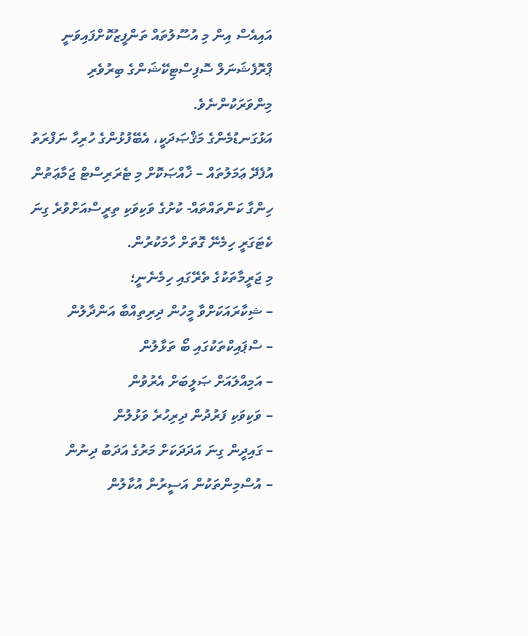އައިއެސް އިން މި އުސޫލުތައް ތަންފީޒުކޮށްފައިވަނީ ޕްރޮފެޝަނަލް ސޮފިސްޓިކޭޝަންގެ ބިރުވެރި މިންވަރަކުންނެވެ.
އަޅުގަނޑުމެންގެ މަޤްޞަދަކީ، އެބޭފުޅުންގެ ހުރިހާ ނަފްރަތު އުފެދޭ ޢަމަލުތައް – ޚާއްޞަކޮށް މި ޓެރަރިސްޓް ޖަމާޢަތުން ހިންގާ ކަންތައްތައް- ކުށުގެ ވަކިވަކި ތިރީސްއަށްވުރެ ގިނަ ކެޓަގަރީ ހިމެނޭ ގޮތަށް ހާމަކުރުން.
މި ޖަރީމާތަކުގެ ތެރޭގައި ހިމެނެނީ؛
– ޝިކާރައަކަށްވާ މީހުން ދިރިތިއްބާ އަންދާލުން
– ސްޕައިކްތަކުގައި ބޯ ތަޅާލުން
– އަމިއްލައަށް ޞަލީބަށް އެރުވުން
– ވަކިވަކި ފަރުދުން ދިރިހުރެ ވަޅުލުން
– ގައިދީން ގިނަ އަދަދަކަށް މަރުގެ އަދަބު ދިނުން
– އުސްމިންތަކުން އަސީރުން އުކާލުން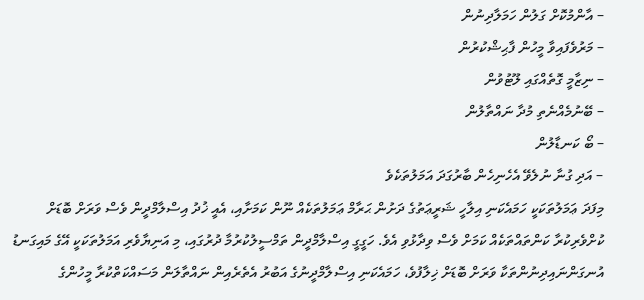– އާންމުކޮށް ގަލުން ހަމަލާދިނުން
– މަރުވެފައިވާ މީހުން ފާޙިޝްކުރުން
– ނިޒާމީ ގޮތެއްގައި ލޫޓުވުން
– ބޭނުމެއްނެތި މުދާ ނައްތާލުން
– ބޯ ކަނޑާލުން
– އަދި ގުނާ ނުލެވޭ އެހެނިހެން ބާރުގަދަ އަމަލުތަކެވެ
މިފަދަ ޢަމަލުތަކަކީ ހަމައެކަނި އިލާހީ ޝަރީޢަތުގެ ދަށުން ޙަރާމް ޢަމަލުތަކެއް ނޫން ކަމަށާއި، އެއީ ޚުދު އިސްލާމްދީން ވެސް ވަރަށް ބޮޑަށް ކުށްވެރިކުރާ ކަންތައްތަކެއް ކަމަށް ވެސް ވިދާޅުވި އެވެ. ހަގީގީ އިސްލާމްދީން ތަމްސީލުކުރުމާ ދުރުގައި، މި އަނިޔާވެރި އަމަލުތަކަކީ އޭގެ މައިގަނޑު އުނގަންނައިދިނުންތަކާ ވަރަށް ބޮޑަށް ޚިލާފުވެ، ހަމައެކަނި އިސްލާމްދީނުގެ އަބުރު އެތެރެއިން ނައްތާލަން މަސައްކަތްކުރާ މީހުންގެ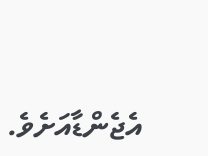އެޖެންޑާއަށެވެ.